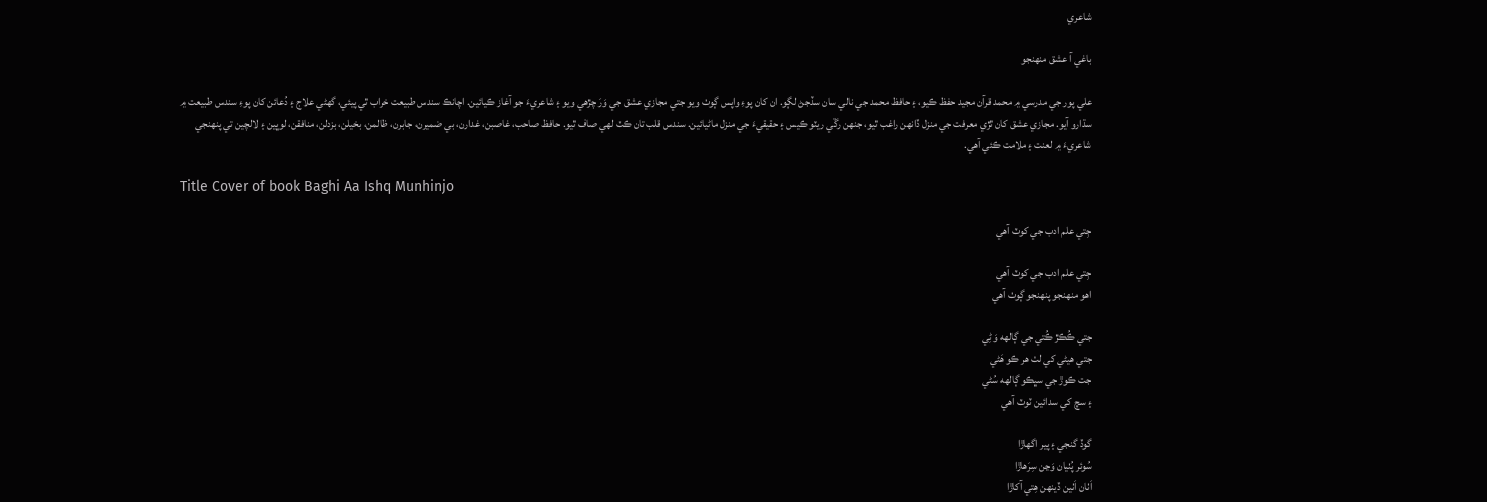شاعري

باغي آ عشق منھنجو

علي پور جي مدرسي ۾ محمد قرآن مجيد حفظ ڪيو، ۽ حافظ محمد جي نالي سان سڏجڻ لڳو. ان کان پوءِ واپس ڳوٺ ويو جتي مجازي عشق جي وَرَ چڙھي ويو ۽ شاعريءَ جو آغاز ڪيائين. اچانڪ سندس طبيعت خراب ٿي پيئي، گھڻي علاج ۽ دُعائن کان پوءِ سندس طبيعت ۾ سڌارو آيو. مجازي عشق کان ٿڙي معرفت جي منزل ڏانھن راغب ٿيو، جنھن رڱي ريٽو ڪيس ۽ حقيقيءَ جي منزل ماڻيائين. سندس قلب تان ڪٽ لھي صاف ٿيو. حافظ صاحب، غاصبن، غدارن، بي ضميرن، جابرن، ظالمن، بخيلن، بزدلن، منافقن، لوڀين ۽ لالچين تي پنھنجي شاعريءَ ۾ لعنت ۽ ملامت ڪئي آھي.

Title Cover of book Baghi Aa Ishq Munhinjo

جِتي علم ادب جي کوٽ آھي

جِتي علم ادب جي کوٽ آھي
اھو منھنجو پنھنجو ڳوٺ آھي

جتي ڪُڪڙ ڪُتي جي ڳالھه وَڻِي
جتي ھيڻي کي لٺ ھر ڪو ھَڻي
جت ڪوڙ جي سڀڪو ڳالھه سُڻي
۽ سچ کي سدائين ٽوٽ آھي

گوڏ گنجي ۽ پير اگھاڙا
سُوئر پُٺيان وَڃن سِرَھاڙا
اَٺان اَٺين ڏينھن ھِتي آکاڙا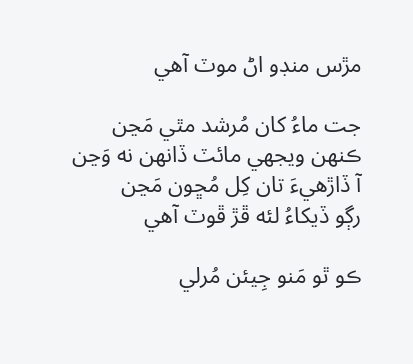مڙس منڊو اڻ موٽ آھي

جت ماءُ کان مُرشد مٿي مَڃن
ڪنھن ويجھي مائٽ ڏانھن نه وَڃن
آ ڏاڙھيءَ تان کِل مُڇون مَڃن
رڳو ڏيکاءُ لئه ڦڙ ڦوٽ آھي

ڪو ٿو مَنو جِيئن مُرلي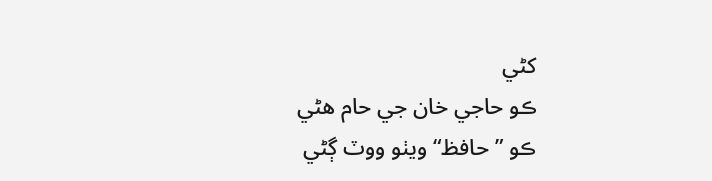کڻي
ڪو حاجي خان جي حام ھڻي
ڪو ”حافظ“ ويٺو ووٽ ڳڻي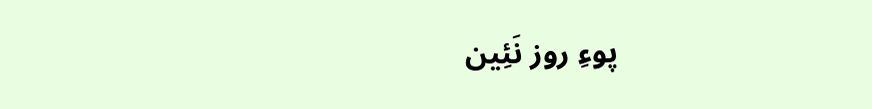پوءِ روز نَئِين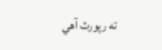ته رپورٽ آھي